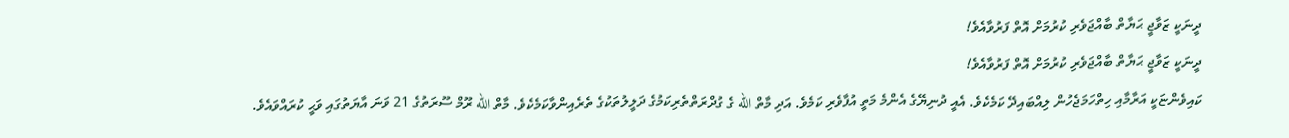ދީނަކީ ޒަވާޖީ ޙަޔާތް ބާއްޖަވެރި ކުރުމަށް އޮތް ފަރުވާއެވެ!
ދީނަކީ ޒަވާޖީ ޙަޔާތް ބާއްޖަވެރި ކުރުމަށް އޮތް ފަރުވާއެވެ!
ކައިވެންޏަކީ އަރާމާއި ހިތްހަމަޖެހުން ލިއްބައިދޭ ކަމެކެވެ. އެއީ ދުނިޔޭގެ އެންމެ މަތީ އުފާވެރި ކަމެވެ. އަދި މާތް الله ގެ ގުދްރަތްތެރިކަމުގެ ދަލީލުތަކުގެ ތެރެއިންވާކަމެކެވެ. މާތް الله ރޫމް ސޫރަތުގެ 21 ވަނަ އާޔަތުގައި ވަޙީ ކުރައްވައެވެ.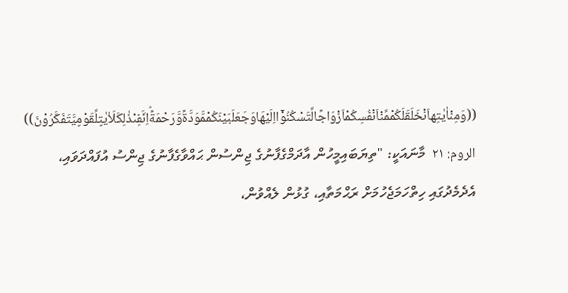((وَمِنْاٰيٰتِهاَنْخَلَقَلَكُمْمِّنْاَنْفُسِكُمْاَزْوَاجًالِّتَسْكُنُوْۤااِلَيْهَاوَجَعَلَبَيْنَكُمْمَّوَدَّةًوَّرَحْمَةًؕاِنَّفِىْذٰلِكَلَاٰيٰتٍلِّقَوْمٍيَّتَفَكَّرُوْنَ)) الروم: ٢١  މާނައަކީ: "ތިޔަބައިމީހުން އާދަމްގެފާނުގެ ޖިންސުން ޙައްވާގެފާނުގެ ޖިންސު އުފައްދަވައި، އެދެމެދުގައި ހިތްހަމަޖެހުމަށް ރަޙްމަތާއި، ގުޅުން ލެއްވުން،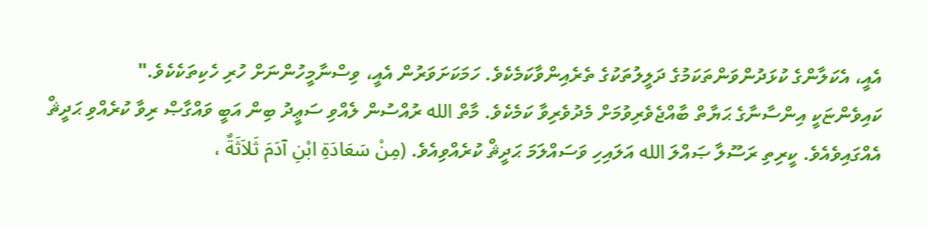އެއީ، އެކަލާންގެ ކުޅަދުންވަންތަކަމުގެ ދަލީލުތަކުގެ ތެރެއިންވާކަމެކެވެ. ހަމަކަށަވަރުން އެއީ، ވިސްނާމީހުންނަށް ހުރި ހެކިތަކެކެވެ."
ކައިވެންޏަކީ އިންސާނާގެ ޙަޔާތް ބާއްޖެވެރިވުމަށް މެދުވެރިވާ ކަމެކެވެ. މާތް الله ރުއްސުން ލެއްވި ސަޢީދު ބިން އަބީ ވައްގާޞް ރިވާ ކުރެއްވި ޙަދީޘް އެއްގައިވެއެވެ. ކީރިތި ރަސޫލާ ޞައްލަ الله އަލައިހި ވަސައްލަމަ ޙަދީޘް ކުރެއްވިއެވެ. (مِنْ سَعَادَةِ ابْنِ آدَمَ ثَلاَثَةٌ ،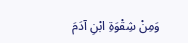وَمِنْ شِقْوَةِ ابْنِ آدَمَ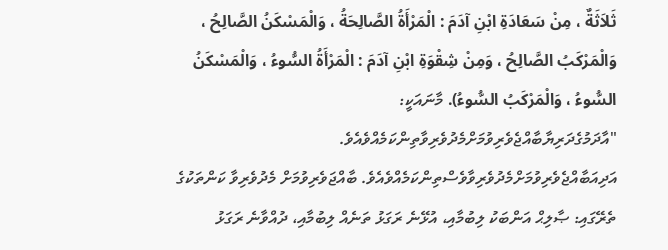ثَلاَثَةٌ ، مِنْ سَعَادَةِ ابْنِ آدَمَ : الْمَرْأَةُ الصَّالِحَةُ ، وَالْمَسْكَنُ الصَّالِحُ ، وَالْمَرْكَبُ الصَّالِحُ ، وَمِنْ شِقْوَةِ ابْنِ آدَمَ : الْمَرْأَةُ السُّوءُ ، وَالْمَسْكَنُ السُّوءُ ، وَالْمَرْكَبُ السُّوءُ). މާނައަކީ: "އާދަމުގެދަރިޔާބާއްޖެވެރިވުމަށްމެދުވެރިވާތިންކަމެއްވެއެވެ. އަދިއަބާއްޖެވެރިވުމަށްމެދުވެރިވާވެސްތިންކަމެއްވެއެވެ. ބާއްޖަވެރިވުމަށް މެދުވެރިވާ ކަންތަކުގެ ތެރޭގައި: ޞާލިޙް އަންބަކު ލިބުމާއި، އުޅޭނެ ރަގަޅު ތަނެއް ލިބުމާއި، ދުއްވާނެ ރަގަޅު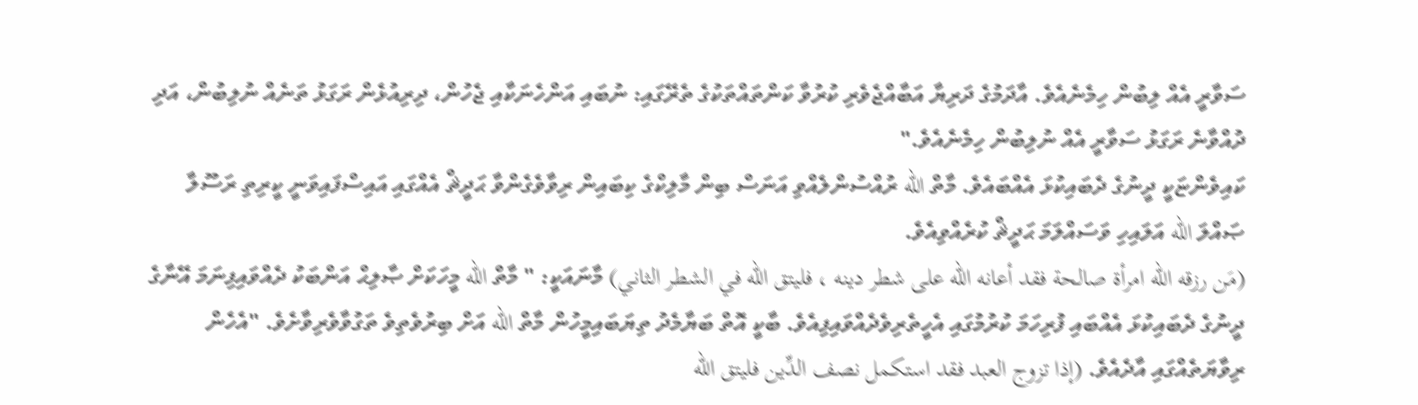ސަވާރީ އެއް ލިބުން ހިމެނެއެވެ. އާދަމުގެ ދަރިޔާ އަބާއްޖެވެރި ކުރުވާ ކަންތައްތަކުގެ ތެރޭގައި: ނުބައި އަންހެނަކާއި ޖެހުން، ދިރިއުޅެން ރަގަޅު ތަނެއް ނުލިބުން، އަދި ދުއްވާނެ ރަގަޅު ސަވާރީ އެއް ނުލިބުން ހިމެނެއެވެ."
ކައިވެންޏަކީ ދީނުގެ ދެބައިކުޅަ އެއްބައެވެ. މާތް الله ރުއްސުންލެއްވި އަނަސް ބިން މާލިކްގެ ކިބައިން ރިވާވެގެންވާ ޙަދީޘް އެއްގައި އައިސްފައިވަނީ ކީރިތި ރަސޫލާ ޞައްލަ الله އަލައިހި ވަސައްލަމަ ޙަދީޘް ކުރެއްވިއެވެ.
(مَن رزقه الله امرأة صالحة فقد أعانه الله على شطر دينه ، فليتق الله في الشطر الثاني) މާނައަކީ: " މާތް الله މީހަކަށް ޞާލިޙް އަންބަކު ދެއްވައިފިނަމަ އޭނާގެ ދީނުގެ ދެބައިކުޅަ އެއްބައި ފުރިހަމަ ކުރުމުގައި އެހީތެރިވެދެއްވައިފިއެވެ. ބާކީ އޮތް ބަޔާމެދު ތިޔަބައިމީހުން މާތް الله އަށް ބިރުވެތިވެ ތަގުވާވެރިވާށެވެ. "އެހެން ރިވާޔަތެއްގައި އާދެއެވެ. (إذا تزوج العبد فقد استكمل نصف الدِّين فليتق الله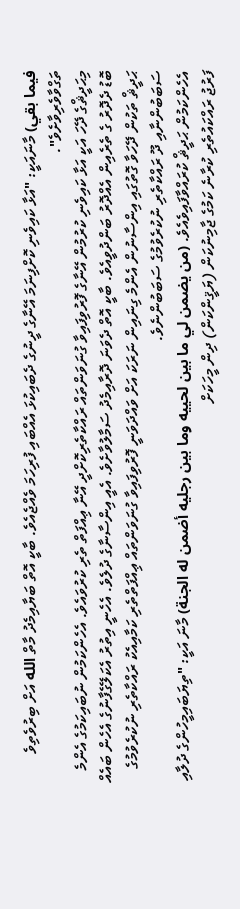فيما بقي) މާނައަކީ: "އަޅާ ކައިވެނި ކޮށްފިނަމަ އޭނާގެ ދީނުގެ ދެބައިކުޅަ އެއްބައި ފުރިހަމަ ވެއްޖެއެވެ. ބާކީ އޮތް ބަޔާއިމެދު މާތް الله އަށް ބިރުވެތިވެ ތަގްވާވެރިވާށެވެ".
މިޙަދީޘްގެ ދޭހަ އަކީ އަޅާ ކައިވެނި ކުރުމުން އޭނާގެ ފޮރުވިފައިވާ ގުނަވަންތައް ރައްކާތެރިކޮށްދީ އޭނާ ޢިއްފަތް ތެރި ކުރުވައެވެ. އެހެންކަމުން ނުބައިކަމުގެ އެންމެ ބޮޑު ދެދޮރު ގެ ތެރެއިން އެއްދޮރު ބަންދުވީއެވެ. ބާކީ އޮތް ދެވަނަ ދޮރާއިމެދު ސަމާލުވާށެވެ. އެއީ އިންސާނާގެ ދުލެވެ. އެހެނީ އިތުރު އެކަލޭގެފާނުގެ އެހެން ބައެއް ޙަދީޘް ތަކުން ދޭހަވާ ގޮތުގައި އިންސާނުން އެންމެ ގިނައިން ނަރަކަ އަށް ވައްދަވަނީ ފޮރުވިފައިވާ ގުނަވަންތައް ޢިއްފަތްތެރި ކަމާއިއެކު ރައްކާތެރި ނުކުރެވުމުގެ ސަބަބުންނާއި ދޫ ރައްކާތެރި ނުކުރެވުމުގެ ސަބަބުންނެވެ.
އެހެންކަމުން ޙަދީޘް ކުރައްވާފައިވެއެވެ. (من يضمن لي ما بين لحييه وما بين رجليه أضمن له الجنة) މާނަ އަކީ: "ތިޔަބައިމީހުންގެ ދުލާއި ފަރުޖު ރައްކައުތެރި ކުރާނެ ކަމުގެ ޖާމިނުކަން (ޔަޤީންކަން) ދިން މީހަކަށް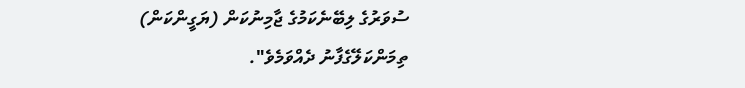ސުވަރުގެ ލިބޭނެކަމުގެ ޖާމިނުކަން (ޔަގީންކަން) ތިމަންކަލޭގެފާނު ދެއްވަމެވެ".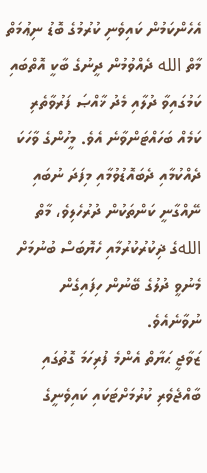އެހެންކަމުން ކައިވެނި ކުރުމުގެ ބޮޑު ނިޢުމަތް މާތް الله ދެއްވުމުން ދީނުގެ ބާކީ އޮތްބައި ކަމުގައިވާ ދުލާއި މެދު ޚާއްޞަ ފަރުވާތެރި ކަމެއް ބަހައްޓަންވާނެ އެވެ. މީހުންގެ ވާހަކަ ދެއްކުމާއި ދެބައޮޑުވުމާއި މިފަދަ ނުބައި ނޭއްގާނީ ކަންތަކުން ދުރުހެލިވެ، މާތް اللهގެ ޛިކުރުކުރުމާއި ހެޔޮބަސް ބުނުމަށް މެނުވީ ދުލުގެ ބޭނުން ހިފައިގެން ނުވާނެއެވެ.
ޒަވާޖީ ޙަޔާތް އެންމެ ފުރިހަމަ ގޮތުގައި ބާއްޖެވެރި ކުރުމަށްޓަކައި ކައިވެނީގެ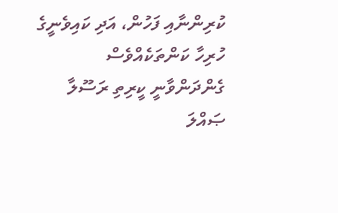ކުރިންނާއި ފަހުން، އަދި ކައިވެނީގެ ހުރިހާ ކަންތަކެއްވެސް ގެންދަންވާނީ ކީރިތި ރަސޫލާ ޞައްލަ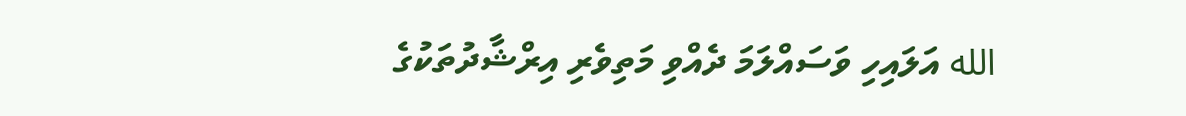الله އަލައިހި ވަސައްލަމަ ދެއްވި މަތިވެރި އިރްޝާދުތަކުގެ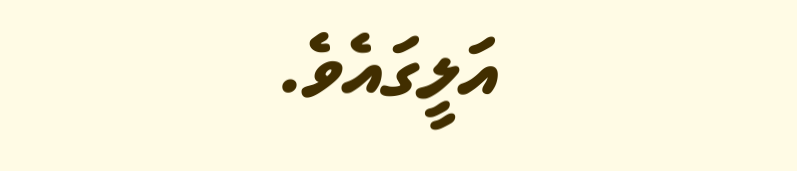އަލީގައެވެ.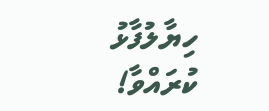ހިޔާލުފާޅު ކުރައްވާ!